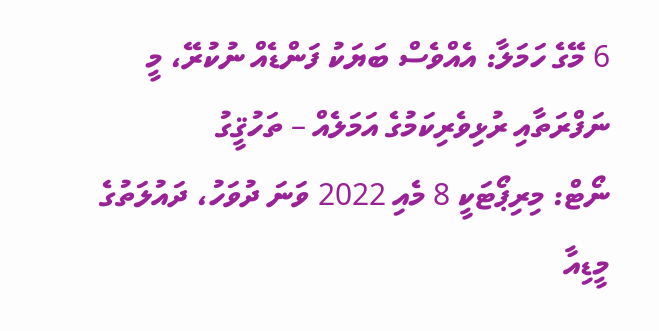6 މޭގެ ހަމަލާ: އެއްވެސް ބަޔަކު ފަންޑެއް ނުކުރޭ، މީ ނަފްރަތާއި ރުޅިވެރިކަމުގެ އަމަލެއް – ތަހުޤީގު
ނޯޓް: މިރިޕޯޓަކީ 8 މެއި 2022 ވަނަ ދުވަހު، ދައުލަތުގެ މީޑިއާ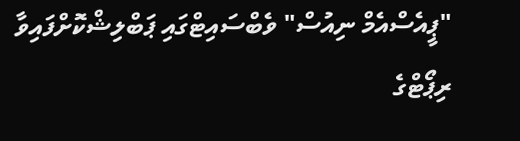"ޕީއެސްއެމް ނިއުސް" ވެބްސައިޓްގައި ޕަބްލިޝްކޮށްފައިވާ ރިޕޯޓްގެ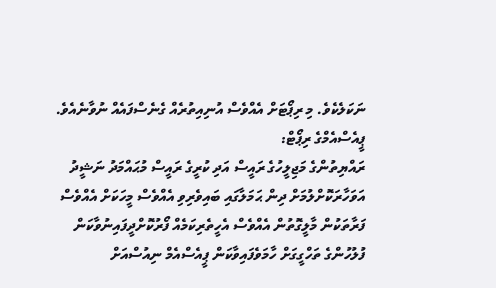ނަކަލެކެވެ. މި ރިޕޯޓަށް އެއްވެސް އުނިއިތުރެއް ގެނެސްފައެއް ނުވާނެއެވެ.
ޕީއެސްއެމްގެ ރިޕޯޓް:
ރައްޔިތުންގެ މަޖިލީހުގެ ރައީސް އަދި ކުރީގެ ރައީސް މުޙައްމަދު ނަޝީދު އަވަހާރަކޮށްލުމަށް ދިން ޙަމަލާގައި ބައިވެރިވި އެއްވެސް މީހަކަށް އެއްވެސް ފަރާތަކުން މާލީގޮތުން އެއްވެސް އެހީތެރިކަމެއް ފޯރުކޮށްދީފައިނުވާކަން ފުލުހުންގެ ތަހްގީގަށް ހާމަވެފައިވާކަން ޕީއެސްއެމް ނިއުސްއަށް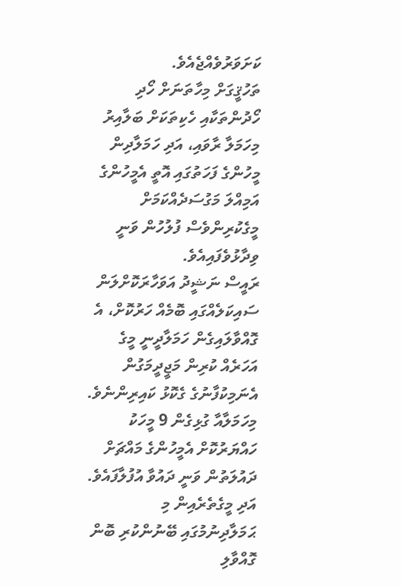ކަށަވަރުވެއްޖެއެވެ.
ތަހުޤީގަށް މިހާތަނަށް ހޯދި ހޯދުންތަކާއި ހެކިތަކަށް ބަލާއިރު މިހަމަލާ ރާވައި، އަދި ހަމަލާދިން މީހުންގެ ފަހަތުގައި އޮތީ އެމީހުންގެ އަމިއްލަ މަގުސަދެއްކަމަށް މީގެކުރިންވެސް ފުލުހުން ވަނީ ވިދާޅުވެފައިއެވެ.
ރައީސް ނަޝީދު އަވަހާރަކޮށްލަން ސައިކަލެއްގައި ބޮމެއް ހަރުކޮށް، އެ ގޮއްވާލައިގެން ހަމަލާދީނީ މީގެ އަހަރެއް ކުރިން މަޖީދީމަގުން އެނަމިކުފާނުގެ ގެކޮޅު ކައިރިންނެވެ. މިހަމަލާއާ ގުޅިގެން 9 މީހަކު ހައްޔަރުކޮށް އެމީހުންގެ މައްޗަށް ދައުލަތުން ވަނީ ދައުވާ އުފުލާފައެވެ. އަދި މީގެތެރެއިން މި ޙަމަލާދިނުމުގައި ބޭނުންކުރި ބޮން ގޮއްވާލި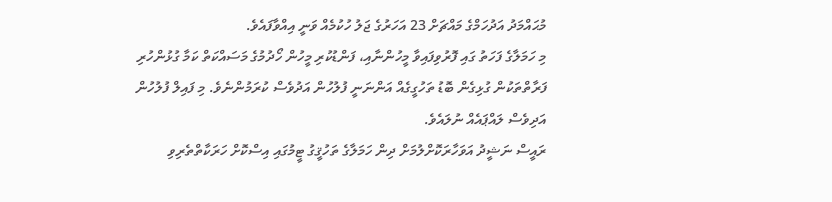މުޙައްމަދު އަދުހަމްގެ މައްޗަށް 23 އަހަރުގެ ޖަލު ހުކުމެއް ވަނީ އިއްވާފައެވެ.
މި ހަމަލާގެ ފަހަތު ގައި ފޮރުވިފައިވާ މީހުންނާއި، ފަންޑުކުރި މީހުން ހޯދުމުގެ މަސައްކަތް ކަމާ ގުޅުންހުރި ފަރާތްތަކުން ގުޅިގެން ބޮޑު ތަހުގީގެއް އަންނަނީ ފުލުހުން އަދުވެސް ކުރަމުންނެވެ. މި ފައިލް ފުލުހުން އަދިވެސް ލައްޕައެއް ނުލައެވެ.
ރައީސް ނަޝީދު އަވަހާރަކޮށްލުމަށް ދިން ހަމަލާގެ ތަހުޤީގު ޓީމުގައި އިސްކޮށް ހަރަކާތްތެރިވި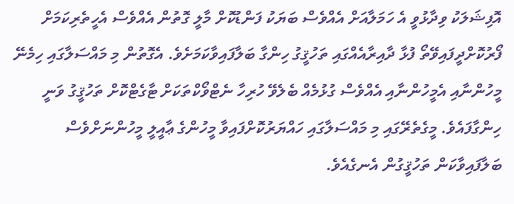އޮފިޝަލަކު ވިދާޅުވީ އެ ހަމަލާއަށް އެއްވެސް ބަޔަކު ފަންޑުކޮށް މާލީ ގޮތުން އެއްވެސް އެހީތެރިކަމަށް ފޯރުކޮށްދީފައިވޭތޯ ފުޅާ ދާއިރާއެއްގައި ތަހުޤީގު ހިންގާ ބަލާފައިވާކަމަށެވެ. އެގޮތުން މި މައްސަލާގައި ހިމެނޭ މީހުންނާއި އެމީހުންނާއި އެއްވެސް ގުޅުމެއް ބެލެވޭ ހުރިހާ ނެޓްވޯކްތަކަށް ޓާގެޓްކޮށް ތަހުޤީގު ވަނީ ހިންގާފައެވެ. މީގެތެރޭގައި މި މައްސަލާގައި ހައްޔަރުކޮށްފައިވާ މީހުންގެ ޢާއީލީ މީހުންނަށްވެސް ބަލާފައިވާކަން ތަހުޤީގުން އެނގެއެވެ.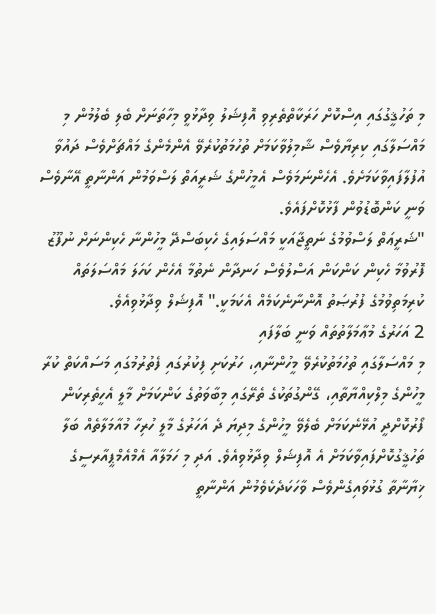މި ތަހުޤީގުގައި އިސްކޮށް ހަރަކާތްތެރިވި އޮފިޝަލު ވިދާޅުވީ މިހާތަނަށް ބެލި ބެލުމުން މި މައްސަލާގައި ކިރިޔާވެސް ޝާމިލުވާކަމަށް ތުހުމަތުކުރެވޭ އެންމެންގެ މައްޗަށްވެސް ދައުވާ އުފުލާފައިވާކަމަށެވެ. އެހެންނަމަވެސް އެމީހުންގެ ޝަރީއަތް ލަސްވަމުން އަންނާތީ އޭނާވެސް ވަނީ ކަންބޮޑުވުން ފާޅުކޮށްފައެވެ.
"ޝަރީޢަތް ލަސްވުމުގެ ނަތީޖާއަކީ މައްސަލައިގެ ހެކިބަސްދޭ މީހުންނާ ހެކިންނަށް ނުފޫޒު ފޮރުވުމާ ހެކިން ކަންކަން އަސްލުވެސް ހަނދާން ނެތުމާ އެހެން ކަހަލަ މައްސަލަތައް ކުރިމަތިވުމުގެ ފުރުޞަތު އޮންނާނެކަމެއް އެކަމަކީ." އޮފިޝަލް ވިދާޅުވިއެވެ.
2 އަހަރުގެ މުޢާމަލާތުތައް ވަނީ ބަލާފައި
މި މައްސަލާގައި ތުހުމަތުކުރެވޭ މީހުންނާއި، ހަރުކަށި ފިކުރުގައި ފެތުރުމުގައި މަސައްކަތް ކުރާ މީހުންގެ މިލްކިއްޔާތާއި، ގޭންގުތަކުގެ ތެރޭގައި މިބާވަތުގެ ކަންކަމަށް މާލީ އެހީތެރިކަން ފޯރުކޮށްދީ އުޅޭނެކަމަށް ބެލެވޭ މީހުންގެ މިދިޔަ ދެ އަހަރުގެ މާލީ ހުރިހާ މުއާމަލާތެއް ބަލާ ތަހުޤީގުކޮށްފައިވާކަމަށް އެ އޮފިޝަލް ވިދާޅުވިއެވެ. އަދި މި ހަމަލާއާ އެމްއެމްޕީއާރސީގެ ޚިޔާނާތާ ގުޅުވައިގެންވެސް ވާހަކަދެކެވެމުން އަންނާތީ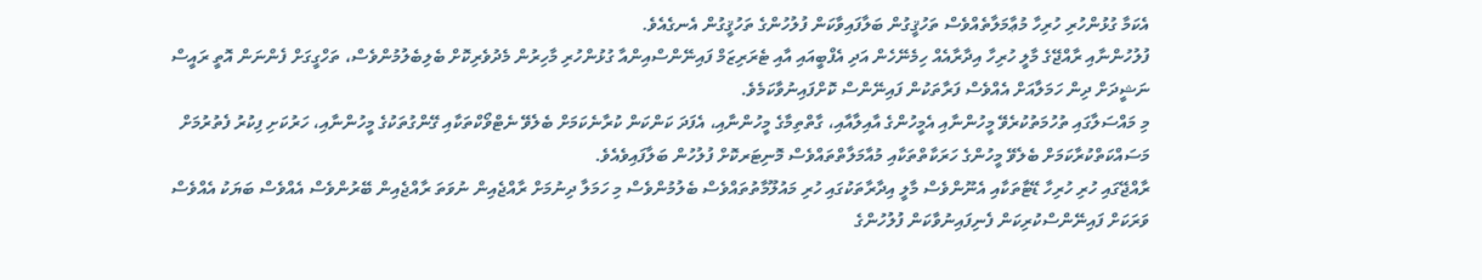އެކަމާ ގުޅުންހުރި ހުރިހާ މުޢާމަލާތެއްވެސް ތަހުޤީގުން ބަލާފައިވާކަން ފުލުހުންގެ ތަހުޤީގުން އެނގެއެވެ.
ފުލުހުންނާއި ރާއްޖޭގެ މާލީ ހުރިހާ އިދާރާއެއް ހިމެނޭހެން އަދި އެފްބީއައި އާއި ޓެރަރިޒަމް ފައިނޭންސްއިންއާ ގުޅުންހުރި މާހިރުން މެދުވެރިކޮށް ބެލިބެލުމުންވެސް، ތަހްގީގަށް ފެންނަން އޮތީ ރައީސް ނަޝީދަށް ދިން ހަމަލާއަށް އެއްވެސް ފަރާތަކުން ފައިނޭންސް ކޮށްފައިނުވާކަމެވެ.
މި މައްސަލާގައި ތުހުމަތުކުރެވޭ މީހުންނާއި އެމީހުންގެ އާއިލާއާއި، ގާތްތިމާގެ މީހުންނާއި، އެފަދަ ކަންކަން ކުރާނެކަމަށް ބެލެވޭ ނެޓްވޯކްތަކާއި ގޭންގުތަކުގެ މީހުންނާއި، ހަރުކަށި ފިކުރު ފެތުރުމަށް މަސައްކަތްކުރާކަމަށް ބެލެވޭ މީހުންގެ ހަރަކާތްތަކާއި މުއާމަލާތްތައްވެސް މޮނިޓަރކޮށް ފުލުހުން ބަލާފައިވެއެވެ.
ރާއްޖޭގައި ހުރި ހުރިހާ ޑޭޓާތަކާއި އެނޫންވެސް މާލީ އިދާރާތަކުގައި ހުރި މައުލޫމާތުތައްވެސް ބެލުމުންވެސް މި ހަމަލާ ދިނުމަށް ރާއްޖެއިން ނުވަތަ ރާއްޖެއިން ބޭރުންވެސް އެއްވެސް ބަޔަކު އެއްވެސް ވަރަކަށް ފައިނޭންސްކުރިކަން ފެނިފައިނުވާކަން ފުލުހުންގެ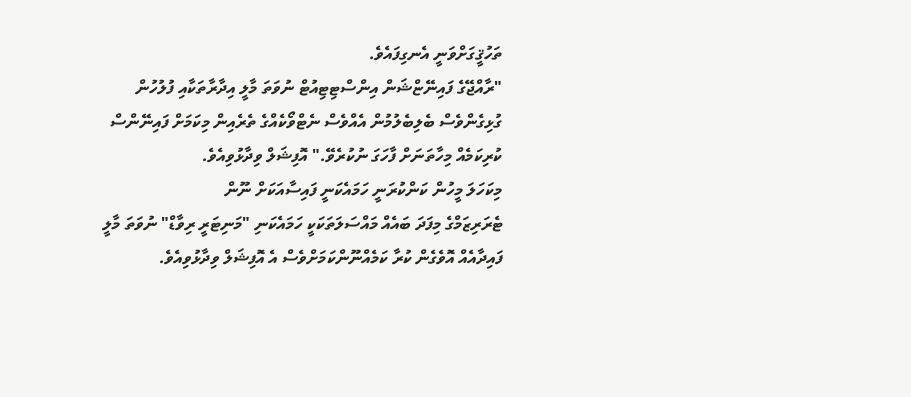ތަހުޤީގަށްވަނީ އެނގިފައެވެ.
"ރާއްޖޭގެ ފައިނޭޏްޝަން އިންސްޓިޓިއުޓް ނުވަތަ މާލީ އިދާރާތަކާއި ފުލުހުން ގުޅިގެންވެސް ބެލިބެލުމުން އެއްވެސް ނެޓްވޯކެއްގެ ތެރެއިން މިކަމަށް ފައިނޭންސް ކުރިކަމެއް މިހާތަނަށް ފާހަގަ ނުކުރެވޭ." އޮފިޝަލް ވިދާޅުވިއެވެ.
މިކަހަލަ މީހުން ކަންކުރަނީ ހަމައެކަނީ ފައިސާއަކަށް ނޫން
ޓެރަރިޒަމްގެ މިފަދަ ބައެއް މައްސަލަތަކަކީ ހަމައެކަނި "މަނިޓަރީ ރިވާޑް" ނުވަތަ މާލީ ފައިދާއެއް އޮވެގެން ކުރާ ކަމެއްނޫންކަމަށްވެސް އެ އޮފިޝަލް ވިދާޅުވިއެވެ.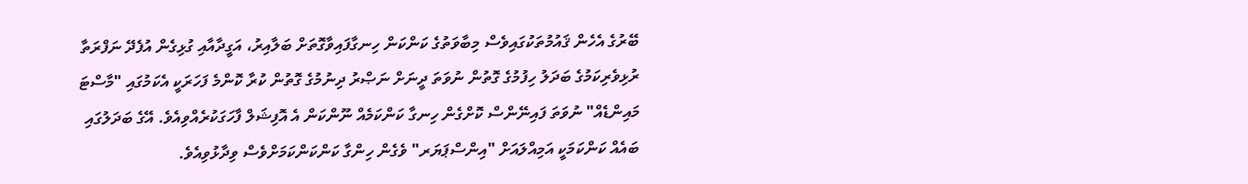ބޭރުގެ އެހެން ޤައުމުތަކުގައިވެސް މިބާވަތުގެ ކަންކަން ހިނގާފައިވާގޮތަށް ބަލާއިރު، އަގީދާއާއި ގުޅިގެން އުފެދޭ ނަފްރަތާ ރުޅިވެރިކަމުގެ ބަދަލު ހިފުމުގެ ގޮތުން ނުވަތަ ދީނަށް ނަޞްރު ދިނުމުގެ ގޮތުން ކުރާ ކޮންމެ ފަހަރަކީ އެކަމުގައި "މާސްޓަ މައިންޑެއް" ނުވަތަ ފައިނޭންސް ކޮށްގެން ހިނގާ ކަންކަމެއް ނޫންކަން އެ އޮފިޝަލް ފާހަގަކުރެއްވިއެވެ. އޭގެ ބަދަލުގައި ބައެއް ކަންކަމަކީ އަމިއްލައަށް "އިންސްޕަޔަރ" ވެގެން ހިންގާ ކަންކަންކަމަށްވެސް ވިދާޅުވިއެވެ.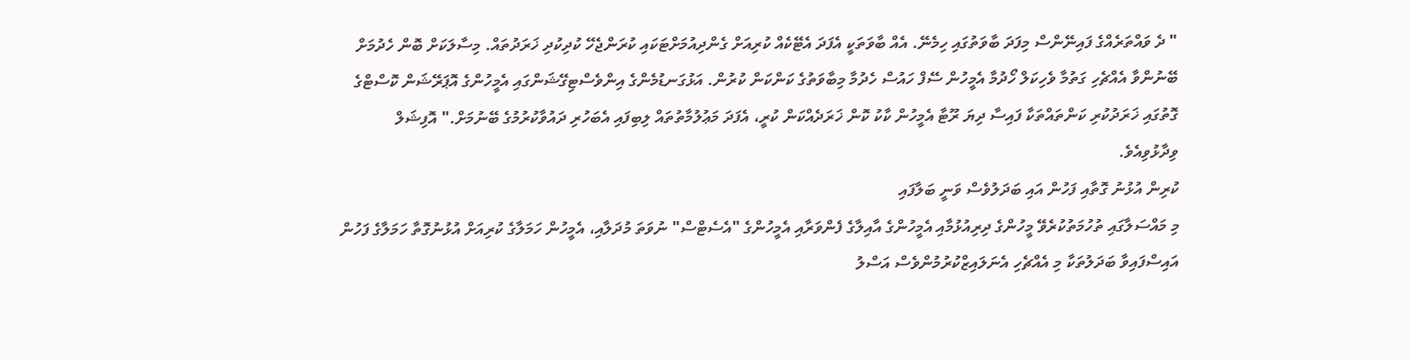" ދެ ވައްތަރެއްގެ ފައިނޭންސް މިފަދަ ބާވަތުގައި ހިމެނޭ. އެއް ބާވަތަކީ އެފަދަ އެޓޭކެއް ކުރިއަށް ގެންދިއުމަށްޓަކައި ކުރަންޖެހޭ ކުދިކުދި ޚަރަދުތައް. މިސާލަކަށް ބޮން ހެދުމަށް ބޭނުންވާ އެއްޗެހި ގަތުމާ ވެހިކަލް ހޯދުމާ އެމީހުން ސޭފް ހައުސް ހެދުމާ މިބާވަތުގެ ކަންކަން ކުރުން. އަޅުގަނޑުމެންގެ އިންވެސްޓިގޭޝަންގައި އެމީހުންގެ އޮޕަރޭޝަން ކޮސްޓްގެ ގޮތުގައި ޚަރަދުކުރި ކަންތައްތަކާ ފައިސާ ދިޔަ ރޫޓާ އެމީހުން ކާކު ކޮން ޚަރަދެއްކަން ކުރީ، އެފަދަ މަޢުލުމާތުތައް ލިބިފައި އެބަހުރި ދައުވާކުރުމުގެ ބޭނުމަށް." އޮފިޝަލް ވިދާޅުވިއެވެ.
ކުރިން އުޅުނު ގޮތާއި ފަހުން އައި ބަދަލުވެސް ވަނީ ބަލާފައި
މި މައްސަލާގައި ތުހުމަތުކުރެވޭ މީހުންގެ ދިރިއުޅުމާއި އެމީހުންގެ އާއިލާގެ ފެންވަރާއި އެމީހުންގެ "އެސެޓްސް" ނުވަތަ މުދަލާއި، އެމީހުން ހަމަލާގެ ކުރިއަށް އުޅުނުގޮތާ ހަމަލާގެ ފަހުން އައިސްފައިވާ ބަދަލުތަކާ މި އެއްޗެހި އެނަލައިޒްކުރުމުންވެސް އަސްލު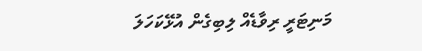މަނިޓަރީ ރިވާޑެއް ލިބިގެން އުޅޭކަހަލަ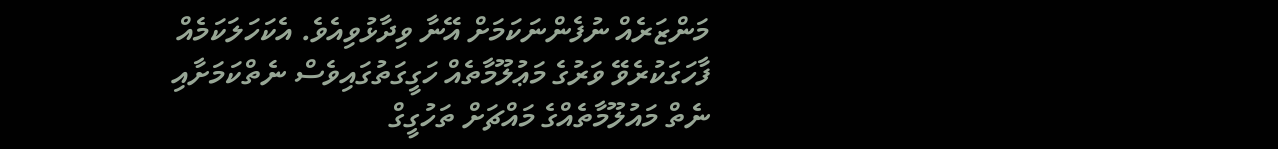މަންޒަރެއް ނުފެންނަކަމަށް އޭނާ ވިދާޅުވިއެވެ. އެކަހަލަކަމެއް ފާހަގަކުރެވޭ ވަރުގެ މަޢުލޫމާތެއް ހަގީގަތުގައިވެސް ނެތްކަމަށާއި ނެތް މައުލޫމާތެއްގެ މައްޗަށް ތަހުގީގް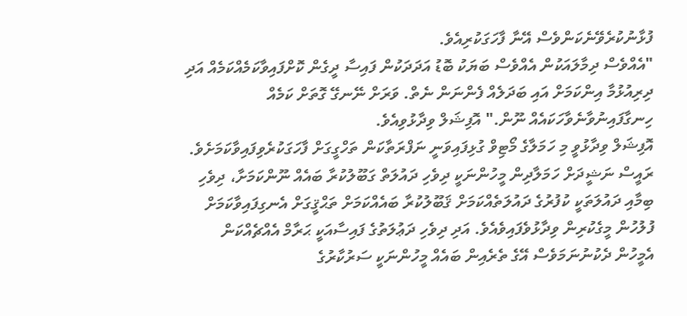ފުޅާނުކުރެވޭނެކަންވެސް އޭނާ ފާހަގަކުރިއެވެ.
"އެއްވެސް ދިމާލައަކުން އެއްވެސް ބަޔަކު ބޮޑު އަދަދަކުން ފައިސާ ދީގެން ކޮށްފައިވާކަމެއްކަމެއް އަދި ދިރިއުޅުމާ އިންކަމަށް އައި ބަދަލެއް ފެންނަން ނެތް. ވަރަށް ނޭނގޭ ގޮތަށް ކަމެއް ހިނގާފައިނުވާނެވާހަކައެއް ނޫން." އޮފިޝަލް ވިދާޅުވިއެވެ.
އޮފިޝަލް ވިދާޅުވީ މި ހަމަލާގެ މޯޓިވް ގުޅިފައިވަނީ ނަފްރަތާކަން ތަހްގީގަށް ފާހަގަކުރެވިފައިވާކަމަށެވެ.
ރައީސް ނަޝީދަށް ހަމަލާދިން މީހުންނަކީ ދިވެހި ދައުލަތް ގަބޫލުކުރާ ބައެއް ނޫންކަމަށާ، ދިވެހި ބިމާއި ދައުލަތަކީ ކުފުރުގެ ދައުލަތެއްކަމަށް ޤަބޫލުކުރާ ބައެއްކަމަށް ތަޙްޤީގަށް އެނގިފައިވާކަމަށް ފުލުހުން މީގެކުރިން ވިދާޅުވެފައިވެއެވެ. އަދި ދިވެހި ދަޢުލަތުގެ ފައިސާއަކީ ޙަރާމް އެއްޗެއްކަން އެމީހުން ދެކުނުނަމަވެސް އޭގެ ތެރެއިން ބައެއް މީހުންނަކީ ސަރުކާރުގެ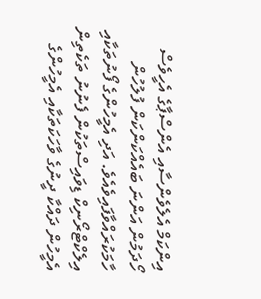އިންކަމް އެލެވެންސާއި އެންސްޕާގެ އެހީވެސް ހޯދަމުން އަންނަ ބައެއްކަންކަން ފުލުހުން ހާމަކުރައްވާފައިވެއެވެ. އަދި އެމީހުންގެ ފޯނުތަކާއި އިލެކްޓްރޯނިކް ޑިވައިސްތަކުން ފެނުނު ތަކެތިން އެމީހުން ދައްކާ ދީނުގެ ވާހަކަތަކާއި އެމީހުންގެ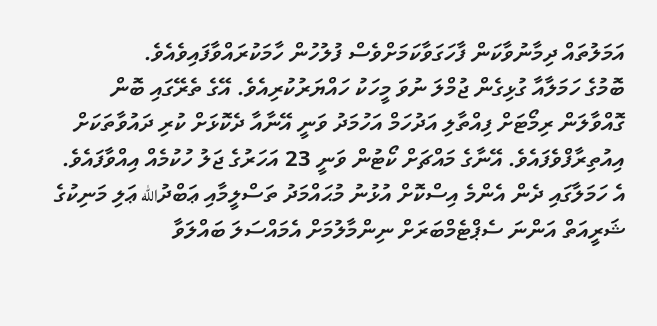އަމަލުތައް ދިމާނުވާކަން ފާހަގަވާކަމަށްވެސް ފުލުހުން ހާމަކުރައްވާފައިވެއެވެ.
ބޮމުގެ ހަމަލާއާ ގުޅިގެން ޖުމްލަ ނުވަ މީހަކު ހައްޔަރުކުރިއެވެ. އޭގެ ތެރޭގައި ބޮން ގޮއްވާލަން ރިމޯޓަށް ފިއްތާލި އަދުހަމް އަހުމަދު ވަނީ އޭނާއާ ދެކޮޅަށް ކުރި ދައުވާތަކަށް އިއުތިރާފްވެފައެވެ. އޭނާގެ މައްޗަށް ކޯޓުން ވަނީ 23 އަހަރުގެ ޖަލު ހުކުމެއް އިއްވާފައެވެ.
އެ ހަމަލާގައި ދެން އެންމެ އިސްކޮށް އުޅުނު މުޙައްމަދު ތަސްލީމާއި ޢަބްދުالله ޢަލި މަނިކުގެ ޝަރީއަތް އަންނަ ސެޕްޓެމްބަރަށް ނިންމާލުމަށް އެމައްސަލަ ބައްލަވާ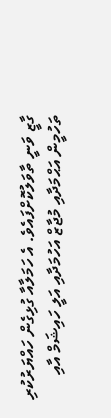ގާޒީ ވަނީ ތާވަލުކޮށްފައެވެ. އެ ހަމަލާއާ ގުޅިގެން ހައްޔަރުކުރި ތަހުމީން އަޙްމަދާއި މުޖާޒް އަހުމަދާއި އަލީ ހައިޝަމް އާއި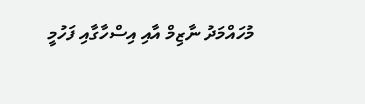މުހައްމަދު ނާޒިމް އާއި އިސްހާގާއި ފަހުމީ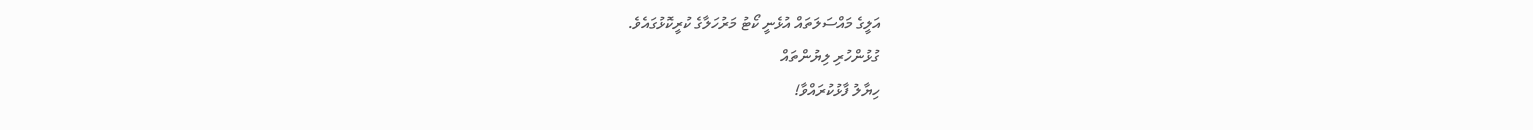އަލީގެ މައްސަލަތައް އުޅެނީ ކޯޓު މަރުހަލާގެ ކުރީކޮޅުގައެވެ.
ގުޅުންހުރި ލިޔުންތައް
ހިޔާލު ފާޅުކުރައްވާ!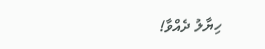ހިޔާލު ދެއްވާ!